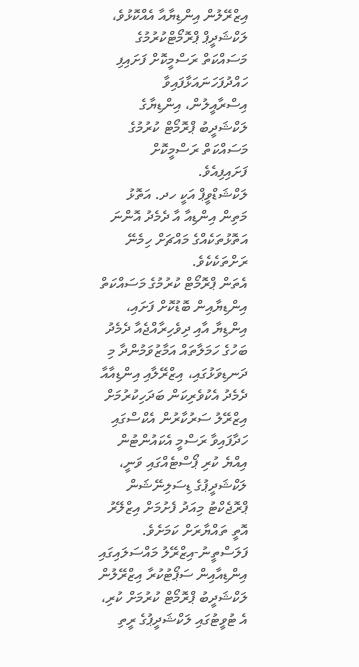އިޒްރޭލުން އިންޑިޔާއާ އެއްކޮޅުވެ، ލަކްޝަދީޕް ޕްރޮމޯޓްކުރުމުގެ މަސައްކަތް ރަސްމީކޮށް ފަށައިފި
ހައްދުފަހަނައަޅާފައިވާ އިސްރާއީލުން، އިންޑިޔާގެ ލަކްޝަދީބު ޕްރޮމޯޓް ކުރުމުގެ މަސައްކަތް ރަސްމީކޮށް ފަށައިފިއެވެ.
ލަކްޝަޑްވީޕް އަކީ ހދ. އަތޮޅު މަތިން އިންޑިއާ އާ ދެމެދު އޮންނަ އަތޮޅުތަކެއްގެ މައްޗަށް ހިމެނޭ ރަށްތަކެކެވެ.
އެތަން ޕްރޮމޯޓް ކުރުމުގެ މަސައްކަތް އިންޑިޔާއިން ބޮޑުކޮށް ފަށައި، އިންޑިޔާ އާއި ދިވެހިރާއްޖެއާ ދެމެދު ބަހުގެ ހަމަލާތައް އަމާޒުވަމުންދާ މި ދަނޑިވަޅުގައި، އިޒްރޭލާއި އިންޑިއާއާ ދެމެދު އެކުވެރިކަން ބަދަހިކުރުމަށް އިޒްރޭލު ސަރުކާރުން އެކްސްގައި ހަދާފައިވާ ރަސްމީ އެކައުންޓުން އިއްޔެ ކުރި ޕޯސްޓެއްގައި ވަނީ، ލަކްޝަދީޕުގެ ޑިސަލިނޭޝަން ޕްރޮޖެކްޓު މިއަދު ފެށުމަށް އިޒްލޭރު އޮތީ ތައްޔާރަށް ކަމަށެވެ.
ފަލަސްތީނު-އިޒްރޭލު މައްސަލައިގައި އިންޑިއާއިން ސަޕޯޓުކުރާ އިޒްރޭލުން ލަކްޝަދީބު ޕްރޮމޯޓް ކުރުމަށް ކުރި، އެ ޓުވީޓުގައި ލަކްޝަދީޕުގެ ރީތި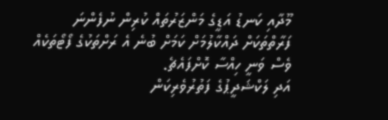މޫދާއި ކަނޑު އަޑީގެ މަންޒަރުތައް ކުރިން ނުފެންނަ ފަރާތްތަކަށް ދައްކާލުމަށް ކަމަށް ބުނެ އެ ރަށްތަކުގެ ފޯޓޯތަކެއް ވެސް ވަނީ ހިއްސާ ކޮށްފައެޗެ.
އަދި ލަކްޝަދީޕުގެ ފަތުރުވެރިކަން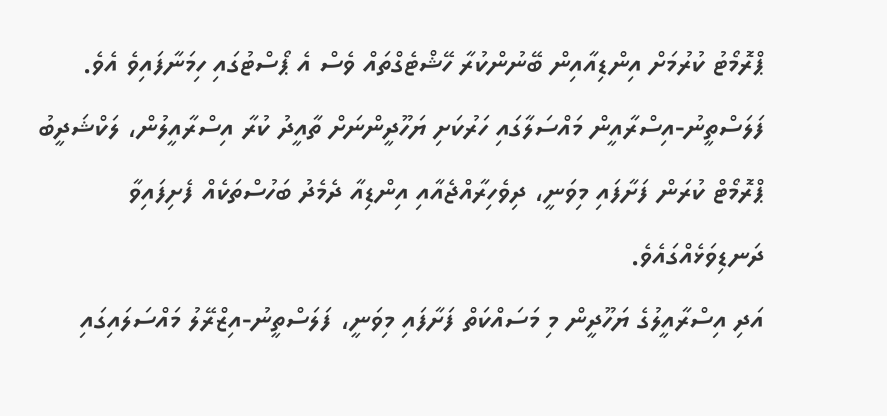ޕްރޮމޯޓު ކުރުމަށް އިންޑިއާއިން ބޭނުންކުރާ ހޭޝްޓެގްތައް ވެސް އެ ޕޯސްޓުގައި ހިމަނާފައިވެ އެވެ.
ފަލަސްތީނު-އިސްރާއީން މައްސަލާގައި ހަރުކަށި ޔަހޫދީންނަށް ތާއީދު ކުރާ އިސްރާއީލުން، ލަކްޝަދީބު ޕްރޮމޯޓް ކުރަން ފަށާފައި މިވަނީ، ދިވެހިރާއްޖެއާއި އިންޑިއާ ދެމެދު ބަހުސްތަކެއް ފެށިފައިވާ ދަނޑިވަޅެއްގައެވެ.
އަދި އިސްރާއީލުގެ ޔަހޫދީން މި މަސައްކަތް ފަށާފައި މިވަނީ، ފަލަސްތީނު-އިޒްރޭލު މައްސަލައިގައި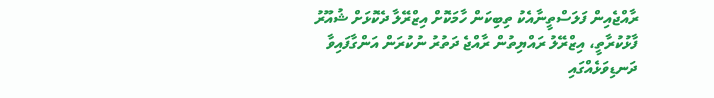ރާއްޖެއިން ފަލަސްތީނާއެކު ތިބިކަން ހާމަކޮށް އިޒްރޭލާ ދެކޮޅަށް ޝުއޫރު ފާޅުކުރާތީ، އިޒްރޭލު ރައްޔިތުން ރާއްޖެ ދަތުރު ނުކުރަން އަންގާފައިވާ ދަނޑިވަޅެއްގައި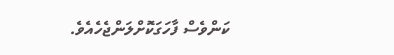ކަންވެސް ފާހަގަކޮށްލަންޖެހެއެވެ.